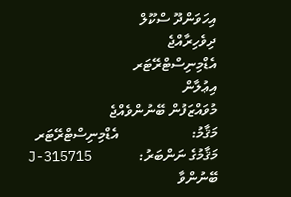އިހަވަންދޫ ސްކޫލް
ދިވެހިރާއްޖެ
އެޑްމިނިސްޓްރޭޓަރ
އިޢުލާން
މުވައްޒަފުން ބޭނުންވެއްޖެ
މަޤާމު:                    އެޑްމިނިސްޓްރޭޓަރ
މަޤާމުގެ ނަންބަރު:             J-315715
ބޭނުންވާ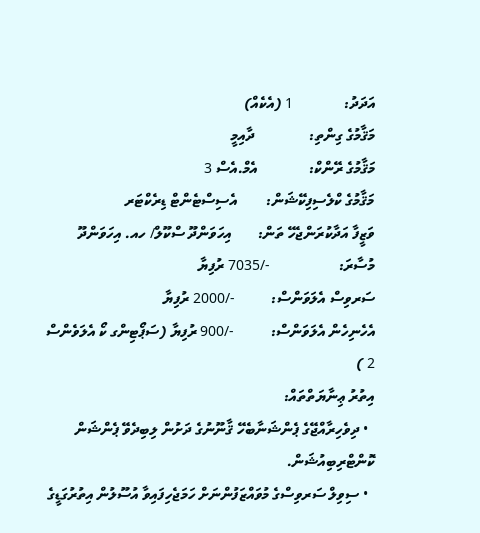އަދަދު:              1 (އެކެއް)
މަޤާމުގެ ގިންތި:               ދާއިމީ
މަޤާމުގެ ރޭންކް:              އެމް.އެސް 3
މަޤާމުގެ ކްލެސިފިކޭޝަން:        އެސިސްޓެންޓް ޑިރެކްޓަރ
ވަޒީފާ އަދާކުރަންޖެހޭ ތަން:       އިހަވަންދޫ ސްކޫލް/ ހއ. އިހަވަންދޫ
މުސާރަ:                   -/7035 ރުފިޔާ
ސަރވިސް އެލަވަންސް:          -/2000 ރުފިޔާ
އެހެނިހެން އެލަވަންސް:          -/900 ރުފިޔާ (ސަޕޯޓިންގ ކޯ އެލަވެންސް 2 )
އިތުރު ޢިނާޔަތްތައް:
  • ދިވެހިރާއްޖޭގެ ޕެންޝަނާބެހޭ ޤާނޫނުގެ ދަށުން ލިބިދެވޭ ޕެންޝަން ކޮންޓްރިބިއުޝަން.
  • ސިވިލް ސަރވިސްގެ މުވައްޒަފުންނަށް ހަމަޖެހިފައިވާ އުސޫލުން އިތުރުގަޑީގެ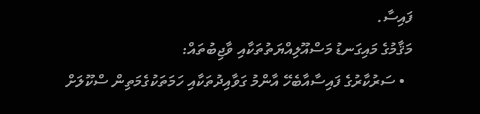ފައިސާ.
މަޤާމުގެ މައިގަނޑު މަސްއޫލިއްޔަތުތަކާއި ވާޖިބުތައް:
  • ސަރުކާރުގެ ފައިސާއާބެހޭ އާންމު ގަވާއިދުތަކާއި ހަމަތަކުގެމަތިން ސްކޫލަށް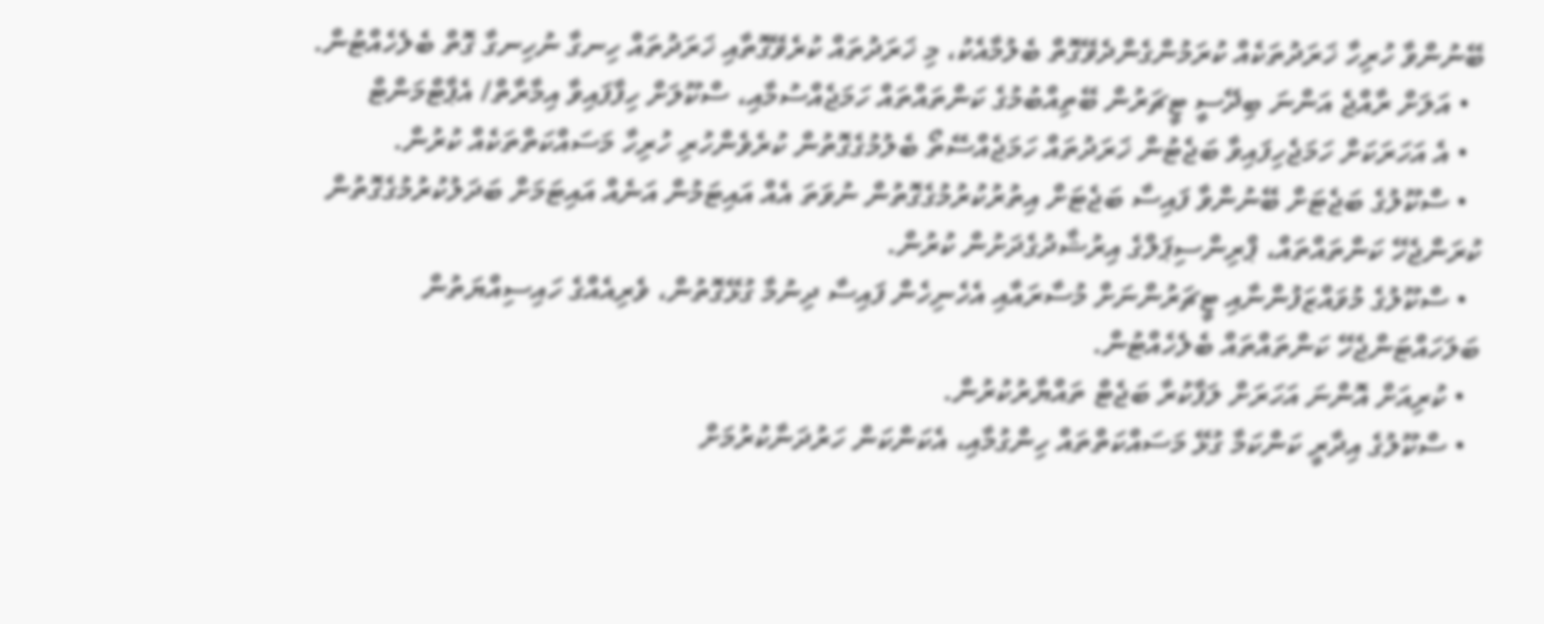ބޭނުންވާ ހުރިހާ ޚަރަދުތަކެއް ކުރަމުންގެންދެވޭގޮތް ބެލުމާއެކު، މި ޚަރަދުތައް ކުރެވޭގޮތާއި ޚަރަދުތައް ހިނގާ ނުހިނގާ ގޮތް ބެލެހެއްޓުން.
  • އަލަށް ރާއްޖެ އަންނަ ބިދޭސީ ޓީޗަރުން ބޭތިއްބުމުގެ ކަންތައްތައް ހަމަޖެއްސުމާއި، ސްކޫލަށް ހިފާފައިވާ އިމާރާތް/ އެޕާޓްމަންޓް
  • އެ އަހަރަކަށް ހަމަޖެހިފައިވާ ބަޖެޓުން ޚަރަދުތައް ހަމަޖެއްސޭތޯ ބެލުމުގެގޮތުން ކުރެވެންހުރި ހުރިހާ މަސައްކަތްތަކެއް ކުރުން.
  • ސްކޫލުގެ ބަޖެޓަށް ބޭނުންވާ ފައިސާ ބަޖެޓަށް އިތުރުކުރުމުގެގޮތުން ނުވަތަ އެއް އައިޓަމުން އަނެއް އައިޓަމަށް ބަދަލުކުރުމުގެގޮތުން ކުރަންޖެހޭ ކަންތައްތައް، ޕްރިންސިޕަލްގެ އިރުޝާދުގެދަށުން ކުރުން.
  • ސްކޫލުގެ މުވައްޒަފުންނާއި ޓީޗަރުންނަށް މުސާރައާއި އެހެނިހެން ފައިސާ ދިނުމާ ގުޅޭގޮތުން، ވެރިއެއްގެ ހައިސިއްޔަތުން ބަލަހައްޓަންޖެހޭ ކަންތައްތައް ބެލެހެއްޓުން.
  • ކުރިއަށް އޮންނަ އަހަރަށް ލަފާކުރާ ބަޖެޓް ތައްޔާރުކުރުން.
  • ސްކޫލުގެ އިދާރީ ކަންކަމާ ގުޅޭ މަސައްކަތްތައް ހިންގުމާއި، އެކަންކަން ހަރުދަނާކުރުމަށް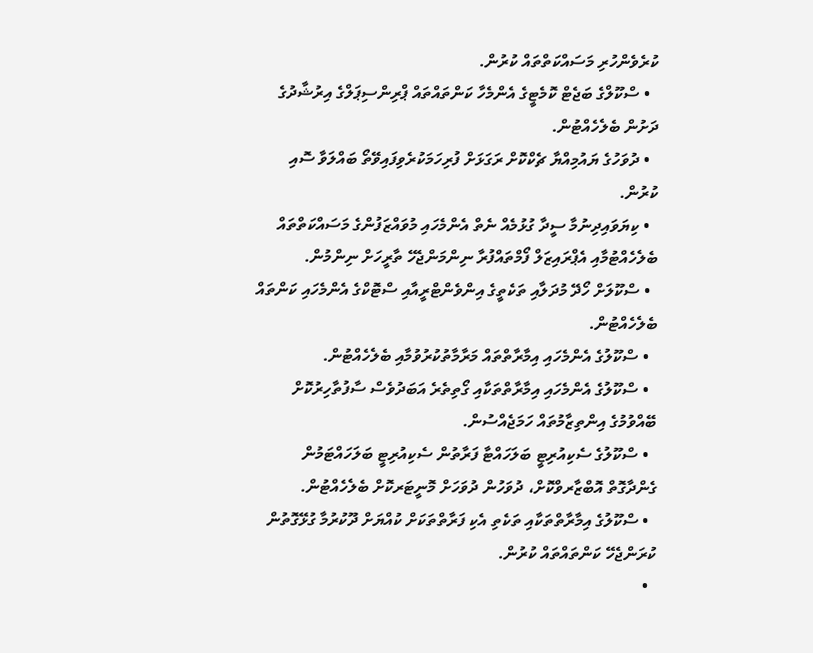ކުރެވެންހުރި މަސައްކަތްތައް ކުރުން.
  • ސްކޫލްގެ ބަޖެޓް ކޮމެޓީގެ އެންމެހާ ކަންތައްތައް ޕްރިންސިޕަލްގެ އިރުޝާދުގެ ދަށުން ބެލެހެއްޓުން.
  • ދުވަހުގެ ޔައުމިއްޔާ ޗެކްކޮށް ރަގަޅަށް ފުރިހަމަކުރެވިފައިވޭތޯ ބައްލަވާ ސޮއި ކުރުން.
  • ކިޔަވައިދިނުމާ ސީދާ ގުޅުމެއް ނެތް އެންމެހައި މުވައްޒަފުންގެ މަސައްކަތްތައް ބެލެހެއްޓުމާއި އެޕްރައިޒަލް ފޯމްތައްފުރާ ނިންމަންޖެހޭ ތާރީހަށް ނިންމުން.
  • ސްކޫލަށް ހޯދޭ މުދަލާއި ތަކެތީގެ އިންވެންޓްރީއާއި ސްޓޮކްގެ އެންމެހައި ކަންތައް ބެލެހެއްޓުން.
  • ސްކޫލުގެ އެންމެހައި އިމާރާތްތައް މަރާމާތުކުރުވުމާއި ބެލެހެއްޓުން.
  • ސްކޫލުގެ އެންމެހައި އިމާރާތްތަކާއި ގޯތިތެރެ އަބަދުވެސް ސާފުތާހިރުކޮށް ބޭއްވުމުގެ އިންތިޒާމުތައް ހަމަޖެއްސުން.
  • ސްކޫލުގެ ސެކިއުރިޓީ ބަލަހައްޓާ ފަރާތުން ސެކިއުރިޓީ ބަލަހައްޓަމުން ގެންދާގޮތް އޮބްޒާރވްކޮށް، ދުވަހުން ދުވަހަށް މޮނީޓަރކޮށް ބެލެހެއްޓުން.
  • ސްކޫލުގެ އިމާރާތްތަކާއި ތަކެތި އެކި ފަރާތްތަކަށް ކުއްޔަށް ދޫކުރުމާ ގުޅޭގޮތުން ކުރަންޖެހޭ ކަންތައްތައް ކުރުން.
  •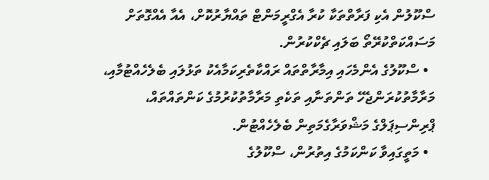ސްކޫލުން އެކި ފަރާތްތަކާ ކުރާ އެގްރީމަންޓް ތައްޔާރުކޮށް، އެއާ އެއްގޮތަށް މަސައްކަތްކުރޭތޯ ބަލައި ޗެކްކުރުން.
  • ސްކޫލުގެ އެންމެހައި އިމާރާތްތައް ރައްކާތެރިކަމާއެކު ތަޅުލައި ބެލެހެއްޓުމާއި، މަރާމާތުކުރަންޖެހޭ ތަންތަނާއި ތަކެތި މަރާމާތުކުރުމުގެ ކަންތައްތައް، ޕްރިންސިޕަލްގެ މަޝްވަރާގެމަތިން ބެލެހެއްޓުން.
  • މަތީގައިވާ ކަންކަމުގެ އިތުރުން، ސްކޫލުގެ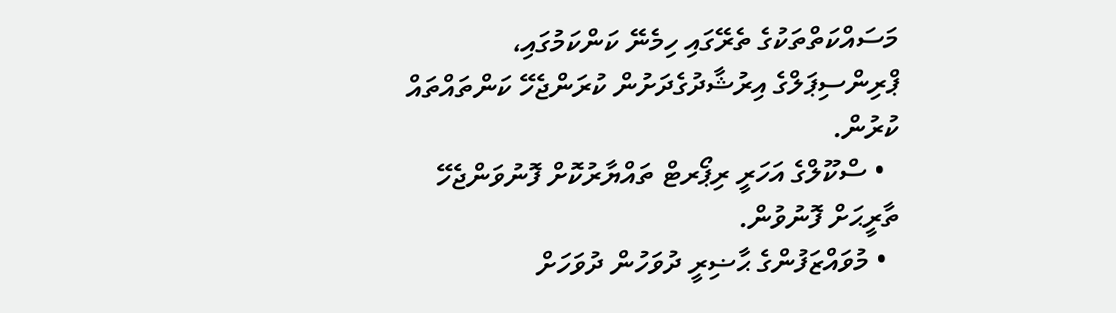މަސައްކަތްތަކުގެ ތެރޭގައި ހިމެނޭ ކަންކަމުގައި، ޕްރިންސިޕަލްގެ އިރުޝާދުގެދަށުން ކުރަންޖެހޭ ކަންތައްތައް ކުރުން.
  • ސްކޫލްގެ އަހަރީ ރިޕޯރޓް ތައްޔާރުކޮށް ފޮނުވަންޖެހޭ ތާރީޙަށް ފޮނުވުން.
  • މުވައްޒަފުންގެ ޙާޟިރީ ދުވަހުން ދުވަހަށް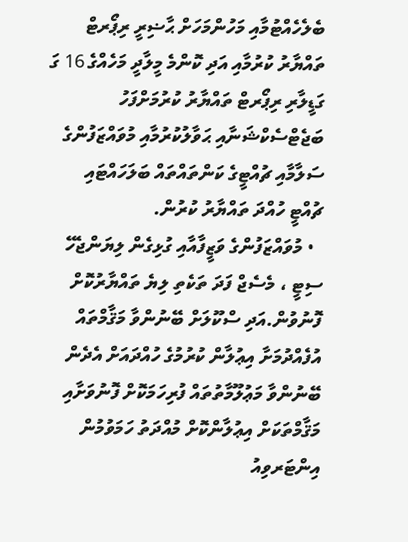ބެލެހެއްޓުމާއި މަހުންމަހަށް ޙާޟިރީ ރިޕޯރޓް ތައްޔާރު ކުރުމާއި އަދި ކޮންމެ މީލާދީ މަހެއްގެ 16 ގަ ގަޑީލާރި ރިޕޯރޓް ތައްޔާރު ކުރުމަށްފަހު ބަޖެޓްސެކްޝަނާއި ޙަވާލުކުރުމާއި މުވައްޒަފުންގެ ސަލާމާއި ޗުއްޓީގެ ކަންތައްތައް ބަލަހައްޓައި ޗުއްޓީ ހުއްދަ ތައްޔާރު ކުރުން.
  • މުވައްޒަފުންގެ ވަޒީފާއާއި ގުޅިގެން ލިޔަންޖެހޭ ސިޓީ ، މެސެޖް ފަދަ ތަކެތި ލިޔެ ތައްޔާރުކޮށް ފޮނުވުން.އަދި ސްކޫލަށް ބޭނުންވާ މަޤާމްތައް އުފެއްދުމަށާ އިޢުލާން ކުރުމުގެ ހުއްދައަށް އެދެން ބޭނުންވާ މަޢުލޫމާތުތައް ފުރިހަމަކޮށް ފޮނުވަށާއި މަޤާމްތަކަށް އިޢުލާންކޮށް މުއްދަތު ހަމަވުމުން އިންޓަރވިއު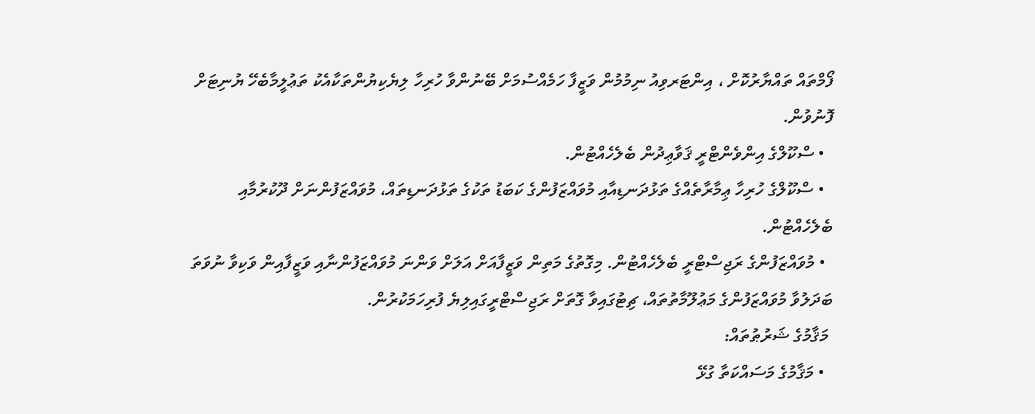ފޯމްތައް ތައްޔާރުކޮށް ، އިންޓަރވިއު ނިމުމުން ވަޒީފާ ހަމެއްސުމަށް ބޭނުންވާ ހުރިހާ ލިޔެކިޔުންތަކާއެކު ތަޢުލީމާބެހޭ ޔުނިޓަށް ފޮނުވުން.
  • ސްކޫލްގެ އިންވެންޓްރީ ޤަވާޢިދުން ބެލެހެއްޓުން.
  • ސްކޫލްގެ ހުރިހާ ޢިމާރާތެއްގެ ތަޅުދަނޑިއާއި މުވައްޒަފުންގެ ކަބަޑު ތަކުގެ ތަޅުދަނޑިތައް، މުވައްޒަފުންނަށް ދޫކުރުމާއި ބެލެހެއްޓުން.
  • މުވައްޒަފުންގެ ރަޖިސްޓްރީ ބެލެހެއްޓުން. މިގޮތުގެ މަތިން ވަޒީފާއަށް އަލަށް ވަންނަ މުވައްޒަފުންނާއި ވަޒީފާއިން ވަކިވާ ނުވަތަ ބަދަލުވާ މުވައްޒަފުންގެ މަޢުލޫމާތުތައް، ޗިޓުގައިވާ ގޮތަށް ރަޖިސްޓްރީގައިލިޔެ ފުރިހަމަކުރުން.
 މަޤާމުގެ ޝަރުޠުތައް:
  • މަޤާމުގެ މަސައްކަތާ ގުޅޭ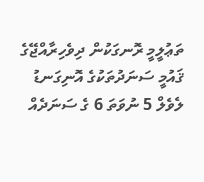ތަޢުލީމީ ރޮނގަކުން ދިވެހިރާއްޖޭގެ ޤައުމީ ސަނަދުތަކުގެ އޮނިގަނޑު ލެވެލް 5 ނުވަތަ 6 ގެ ސަނަދެއް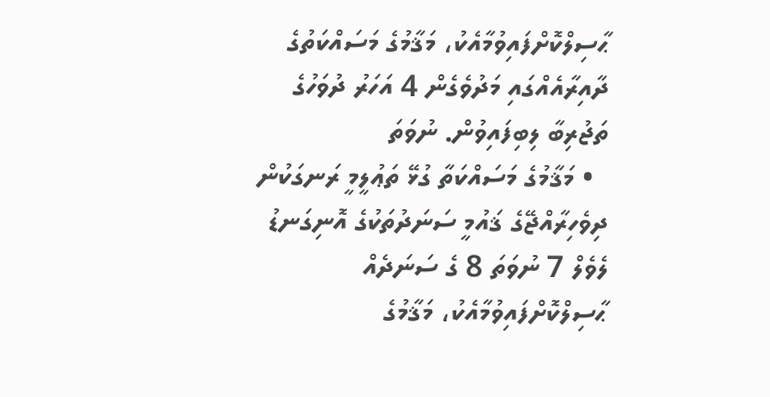ޙާސިލްކޮށްފައިވުމާއެކު، މަޤާމުގެ މަސައްކަތުގެ ދާއިރާއެއްގައި މަދުވެގެން 4 އަހަރު ދުވަހުގެ ތަޖުރިބާ ލިބިފައިވުން. ނުވަތަ
  • މަޤާމުގެ މަސައްކަތާ ގުޅޭ ތަޢުލީމީ ރަނގަކުން ދިވެހިރާއްޖޭގެ ޤައުމީ ސަނަދުތަކުގެ އޮނިގަނޑު ލެވެލް 7 ނުވަތަ 8 ގެ ސަނަދެއް ޙާސިލްކޮށްފައިވުމާއެކު، މަޤާމުގެ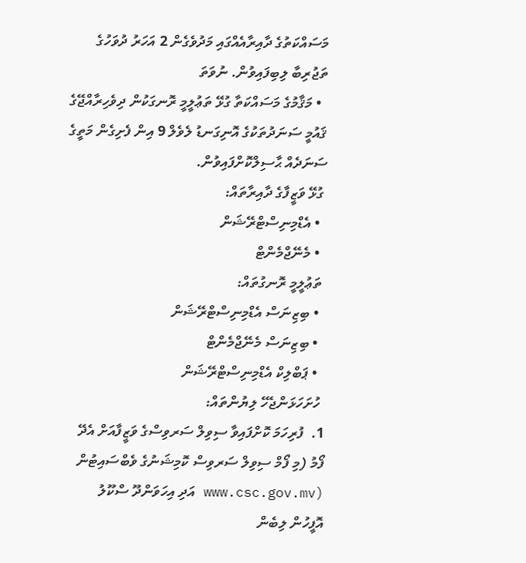މަސައްކަތުގެ ދާއިރާއެއްގައި މަދުވެގެން 2 އަހަރު ދުވަހުގެ ތަޖުރިބާ ލިބިފައިވުން. ނުވަތަ
  • މަޤާމުގެ މަސައްކަތާ ގުޅޭ ތަޢުލީމީ ރޮނގަކުން ދިވެހިރާއްޖޭގެ ޤައުމީ ސަނަދުތަކުގެ އޮނިގަނޑު ލެވެލް 9 އިން ފެށިގެން މަތީގެ ސަނަދެއް ޙާސިލްކޮށްފައިވުން.
 ގުޅޭ ވަޒީފާގެ ދާއިރާތައް:
  • އެޑްމިނިސްޓްރޭޝަން
  • މެނޭޖްމެންޓް
 ތަޢުލީމީ ރޮނގުތައް:
  • ބިޒިނަސް އެޑްމިނިސްޓްރޭޝަން
  • ބިޒިނަސް މެނޭޖްމެންޓް
  • ޕަބްލިކް އެޑްމިނިސްޓްރޭޝަން
 ހުށަހަޅަންޖެހޭ ލިޔުންތައް:
1.  ފުރިހަމަ ކޮށްފައިވާ ސިވިލް ސަރވިސްގެ ވަޒީފާއަށް އެދޭ ފޯމު (މި ފޯމް ސިވިލް ސަރވިސް ކޮމިޝަނުގެ ވެބްސައިޓުން (www.csc.gov.mv އަދި އިހަވަންދޫ ސްކޫލު އޮފީހުން ލިބެން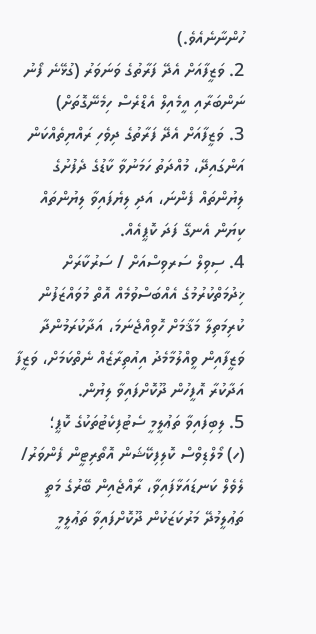ހުންނާނެއެވެ.)
2. ވަޒީފާއަށް އެދޭ ފަރާތުގެ ވަނަވަރު (ގުޅޭނެ ފޯނު ނަންބަރާއި އީމެއިލް އެޑްރެސް ހިމެނޭގޮތަށް)
3. ވަޒީފާއަށް އެދޭ ފަރާތުގެ ދިވެހި ރައްޔިތެއްކަން އަންގައިދޭ، މުއްދަތު ހަމަނުވާ ކާޑުގެ ދެފުށުގެ ލިޔުންތައް ފެންނަ، އަދި ލިޔެފައިވާ ލިޔުންތައް ކިޔަން އެނގޭ ފަދަ ކޮޕީއެއް.
4. ސިވިލް ސަރވިސްއަށް / ސަރުކާރަށް ޚިދުމަތްކުރުމުގެ އެއްބަސްވުމެއް އޮތް މުވައްޒަފުން ކުރިމަތިލާ މަޤާމަށް ހޮވިއްޖެނަމަ، އަދާކުރަމުންދާ ވަޒީފާއިން ވީއްލުމާމެދު އިއުތިރާޒެއް ނެތްކަމަށް، ވަޒީފާ އަދާކުރާ އޮފީހުން ދޫކޮށްފައިވާ ލިޔުން.
5. ލިބިފައިވާ ތަޢުލީމީ ސެޓުފިކެޓުތަކުގެ ކޮޕީ؛
(ހ) މޯލްޑިވްސް ކޮލިފިކޭޝަން އޮތޯރިޓީން ފެންވަރު/ ލެވެލް ކަނޑައަޅާފައިވާ، ރާއްޖެއިން ބޭރުގެ މަތީ ތަޢުލީމުދޭ މަރުކަޒަކުން ދޫކޮށްފައިވާ ތަޢުލީމީ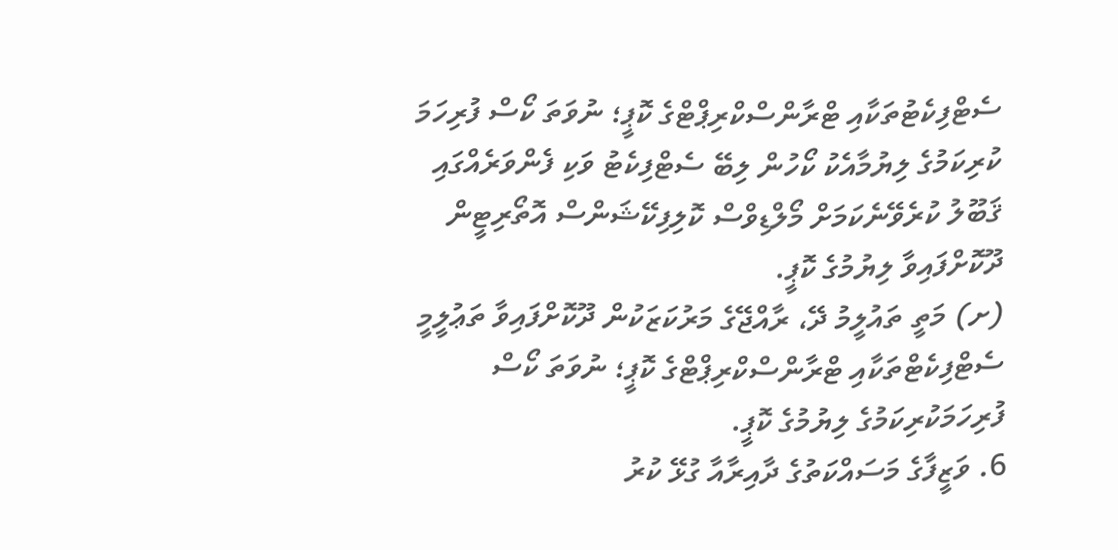ސެޓްފިކެޓުތަކާއި ޓްރާންސްކްރިޕްޓްގެ ކޮޕީ؛ ނުވަތަ ކޯސް ފުރިހަމަ ކުރިކަމުގެ ލިޔުމާއެކު ކޯހުން ލިބޭ ސެޓްފިކެޓު ވަކި ފެންވަރެއްގައި ޤަބޫލު ކުރެވޭނެކަމަށް މޯލްޑިވްސް ކޮލިފިކޭޝަންސް އޮތޯރިޓީން ދޫކޮށްފައިވާ ލިޔުމުގެ ކޮޕީ.
(ށ) މަތީ ތައުލީމު ދޭ، ރާއްޖޭގެ މަރުކަޒަކުން ދޫކޮށްފައިވާ ތަޢުލީމީ ސެޓްފިކެޓްތަކާއި ޓްރާންސްކްރިޕްޓްގެ ކޮޕީ؛ ނުވަތަ ކޯސް ފުރިހަމަކުރިކަމުގެ ލިޔުމުގެ ކޮޕީ.
6. ވަޒީފާގެ މަސައްކަތުގެ ދާއިރާއާ ގުޅޭ ކުރު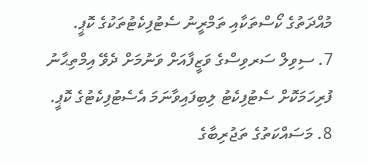މުއްދަތުގެ ކޯސްތަކާއި ތަމްރީނު ސެޓުފިކެޓުތަކުގެ ކޮޕީ.
7. ސިވިލް ސަރވިސްގެ ވަޒީފާއަށް ވަނުމަށް ދެވޭ އިމްތިޙާނު ފުރިހަމަކޮށް ސެޓުފިކެޓު ލިބިފައިވާނަމަ އެސެޓުފިކެޓުގެ ކޮޕީ.
8. މަސައްކަތުގެ ތަޖުރިބާގެ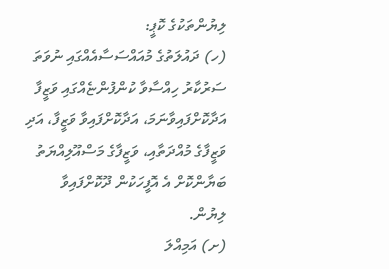ލިޔުންތަކުގެ ކޮޕީ:
(ހ) ދައުލަތުގެ މުއައްސަސާއެއްގައި ނުވަތަ ސަރުކާރު ހިއްސާވާ ކުންފުންޏެއްގައި ވަޒީފާ އަދާކޮށްފައިވާނަމަ، އަދާކޮށްފައިވާ ވަޒީފާ، އަދި ވަޒީފާގެ މުއްދަތާއި، ވަޒީފާގެ މަސްއޫލިއްޔަތު ބަޔާންކޮށް އެ އޮފީހަކުން ދޫކޮށްފައިވާ ލިޔުން.
(ށ) އަމިއްލަ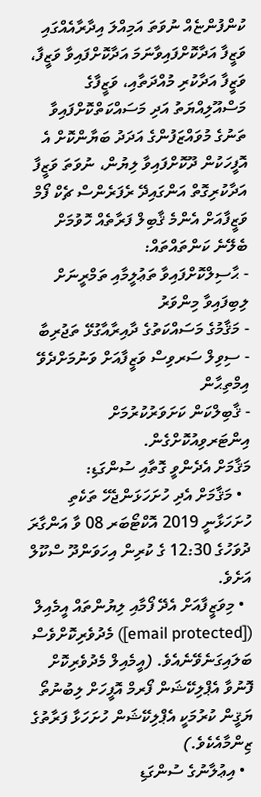ކުންފުންޏެއް ނުވަތަ އަމިއްލަ އިދާރާއެއްގައި ވަޒީފާ އަދާކޮށްފައިވާނަމަ އަދާކޮށްފައިވާ ވަޒީފާ، ވަޒީފާ އަދާކުރި މުއްދަތާއި، ވަޒީފާގެ މަސްއޫލިއްޔަތު އަދި މަސައްކަތްކޮށްފައިވާ ތަނުގެ މުވައްޒަފުންގެ އަދަދު ބަޔާންކޮށް އެ އޮފީހަކުން ދޫކޮށްފައިވާ ލިޔުން، ނުވަތަ ވަޒީފާ އަދާކުރިގޮތް އަންގައިދޭ ރެފަރެންސް ޗެކް ފޯމް
ވަޒީފާއަށް އެންމެ ޤާބިލް ފަރާތެއް ހޮވުމަށް ބެލޭނެ ކަންތައްތައް:
- ޙާސިލްކޮށްފައިވާ ތަޢުލީމާއި ތަމްރީނަށް ލިބިފައިވާ މިންވަރު
- މަޤާމުގެ މަސައްކަތުގެ ދާއިރާއާގުޅޭ ތަޖުރިބާ
- ސިވިލް ސަރވިސް ވަޒީފާއަށް ވަނުމަށްދެވޭ އިމްތިޙާން
- ޤާބިލްކަން ކަށަވަރުކުރުމަށް އިންޓަރވިއުކޮށްގެން.
މަޤާމަށް އެދެންވީ ގޮތާއި ސުންގަޑި:
  • މަޤާމަށް އެދި ހުށަހަޅަންޖެހޭ ތަކެތި ހުށަހަޅާނީ 2019 އޮކްޓޯބަރ 08 ވާ އަންގާރަ ދުވަހުގެ 12:30 ގެ ކުރިން އިހަވަންދޫ ސްކޫލް އަށެވެ.
  • މިވަޒީފާއަށް އެދޭ ފޯމާއި ލިޔުންތައް އީމެއިލް ([email protected]) މެދުވެރިކޮށްވެސް ބަލައިގަނެވޭނެއެވެ. (އީމެއިލް މެދުވެރިކޮށް ފޮނުވާ އެޕްލިކޭޝަން ފޯރމް އޮފީހަށް ލިބުނުތޯ ޔަޤީން ކުރުމަކީ އެޕްލިކޭޝަން ހުށަހަޅާ ފަރާތުގެ ޒިންމާއެކެވެ.)
  • އިޢުލާނުގެ ސުންގަޑި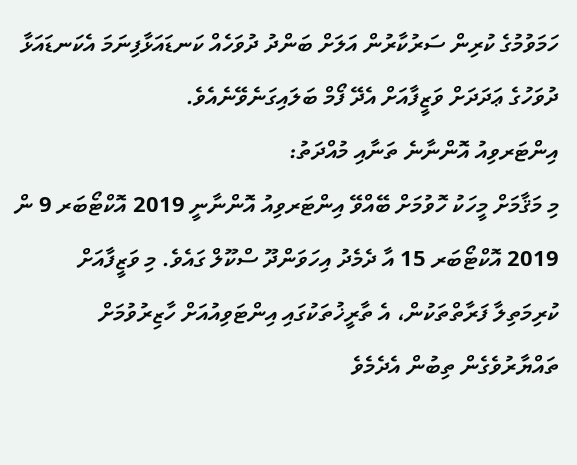ހަމަވުމުގެ ކުރިން ސަރުކާރުން އަލަށް ބަންދު ދުވަހެއް ކަނޑައަޅާފިނަމަ އެކަނޑައަޅާ ދުވަހުގެ ޢަދަދަށް ވަޒީފާއަށް އެދޭ ފޯމް ބަލައިގަނެވޭނެއެވެ.
އިންޓަރވިއު އޮންނާނެ ތަނާއި މުއްދަތު:
މި މަޤާމަށް މީހަކު ހޮވުމަށް ބޭއްވޭ އިންޓަރވިއު އޮންނާނީ 2019 އޮކްޓޯބަރ 9 ން 2019 އޮކްޓޯބަރ 15 އާ ދެމެދު އިހަވަންދޫ ސްކޫލް ގައެވެ. މި ވަޒީފާއަށް ކުރިމަތިލާ ފަރާތްތަކުން، އެ ތާރީޚުތަކުގައި އިންޓަވިއުއަށް ހާޒިރުވުމަށް  ތައްޔާރުވެގެން ތިބުން އެދެމެވެ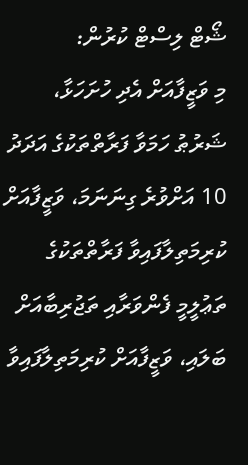ޝޯޓް ލިސްޓް ކުރުން:
މި ވަޒީފާއަށް އެދި ހުށަހަޅާ، ޝަރުޠު ހަމަވާ ފަރާތްތަކުގެ އަދަދު 10 އަށްވުރެ ގިނަނަމަ، ވަޒީފާއަށް ކުރިމަތިލާފައިވާ ފަރާތްތަކުގެ ތަޢުލީމީ ފެންވަރާއި ތަޖުރިބާއަށް ބަލައި، ވަޒީފާއަށް ކުރިމަތިލާފައިވާ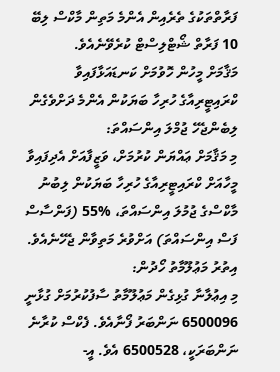ފަރާތްތަކުގެ ތެރެއިން އެންމެ މަތިން މާކްސް ލިބޭ 10 ފަރާތް ޝޯޓްލިސްޓް ކުރެވޭނެއެވެ.
މަޤާމަށް މީހުން ހޮވުމަށް ކަނޑައަޅާފައިވާ ކްރައިޓީރިއާގެ ހުރިހާ ބަޔަކުން އެންމެ ދަށްވެގެން ލިބެންޖެހޭ ޖުމްލަ އިންސައްތަ:
މި މަޤާމަށް ޢައްޔަން ކުރުމަށް، ވަޒީފާއަށް އެދިފައިވާ މީހާއަށް ކްރައިޓީރިއާގެ ހުރިހާ ބަޔަކުން ލިބުނު މާކްސްގެ ޖުމުލަ އިންސައްތަ، %55 (ފަންސާސް ފަސް އިންސައްތަ) އަށްވުރެ މަތިވާން ޖެހޭނެއެވެ.
އިތުރު މަޢުލޫމާތު ހޯދުން:
މި އިޢުލާނާ ގުޅިގެން މަޢުލޫމާތު ސާފުކުރުމަށް ގުޅާނީ 6500096 ނަންބަރު ފޯނާއެވެ. ފެކްސް ކުރާނެ ނަންބަރަކީ، 6500528 އެވެ. އީ-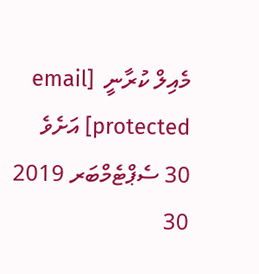މެއިލް ކުރާނީ  [email protected] އަށެވެ
30 ސެޕްޓެމްބަރ 2019
30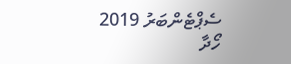ސެޕްޓެންބަރު 2019
ހޯދާ